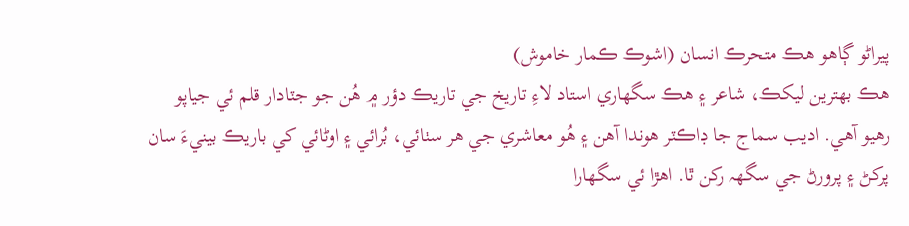پيراڻو ڳاهو هڪ متحرڪ انسان (اشوڪ ڪمار خاموش)
هڪ بھترين ليکڪ، شاعر ۽ هڪ سگهاري استاد لاءِ تاريخ جي تاريڪ دؤر ۾ هُن جو جٽادار قلم ئي جياپو رهيو آهي. اديب سماج جا ڊاڪٽر هوندا آهن ۽ هُو معاشري جي هر سٺائي، بُرائي ۽ اوڻائي کي باريڪ بينيءَ سان پرکڻ ۽ پرورڻ جي سگهہ رکن ٿا. اهڙا ئي سگهارا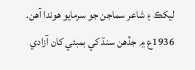ليکڪ ۽ شاعر سماجن جو سرمايو هوندا آهن. 1936ع ۾ جڏهن سنڌ کي بمبئي کان آزادي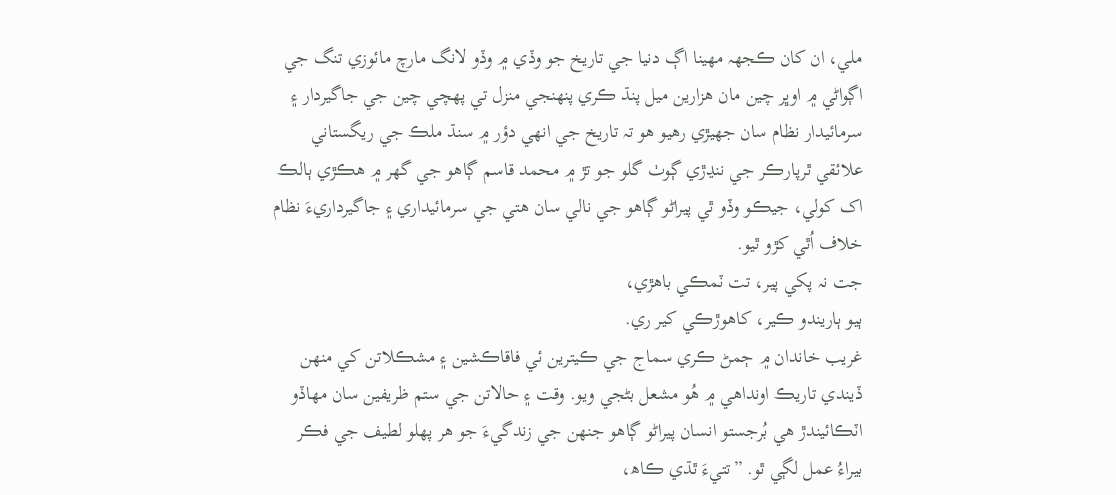ملي، ان کان ڪجهہ مھينا اڳ دنيا جي تاريخ جو وڏي ۾ وڏو لانگ مارچ مائوزي تنگ جي اڳواڻي ۾ اوڀر چين مان هزارين ميل پنڌ ڪري پنھنجي منزل تي پھچي چين جي جاگيردار ۽ سرمائيدار نظام سان جهيڙي رهيو هو تہ تاريخ جي انھي دؤر ۾ سنڌ ملڪ جي ريگستاني علائقي ٿرپارڪر جي ننڍڙي ڳوٺ گلو جو تڙ ۾ محمد قاسم ڳاهو جي گهر ۾ هڪڙي ٻالڪ اک کولي، جيڪو وڏو ٿي پيراڻو ڳاهو جي نالي سان هتي جي سرمائيداري ۽ جاگيرداريءَ نظام خلاف اُٿي کڙو ٿيو.
جت نہ پکي پير، تت ٽمڪي باهڙي،
ٻيو ٻاريندو ڪير، کاهوڙڪي کير ري.
غريب خاندان ۾ ڄمڻ ڪري سماج جي ڪيترين ئي فاقاڪشين ۽ مشڪلاتن کي منھن ڏيندي تاريڪ اونداهي ۾ هُو مشعل بڻجي ويو. وقت ۽ حالاتن جي ستم ظريفين سان مھاڏو اٽڪائيندڙ هي بُرجستو انسان پيراڻو ڳاهو جنھن جي زندگيءَ جو هر پھلو لطيف جي فڪر بيراءُ عمل لڳي ٿو. ”تتيءَ ٿڌي ڪاھ،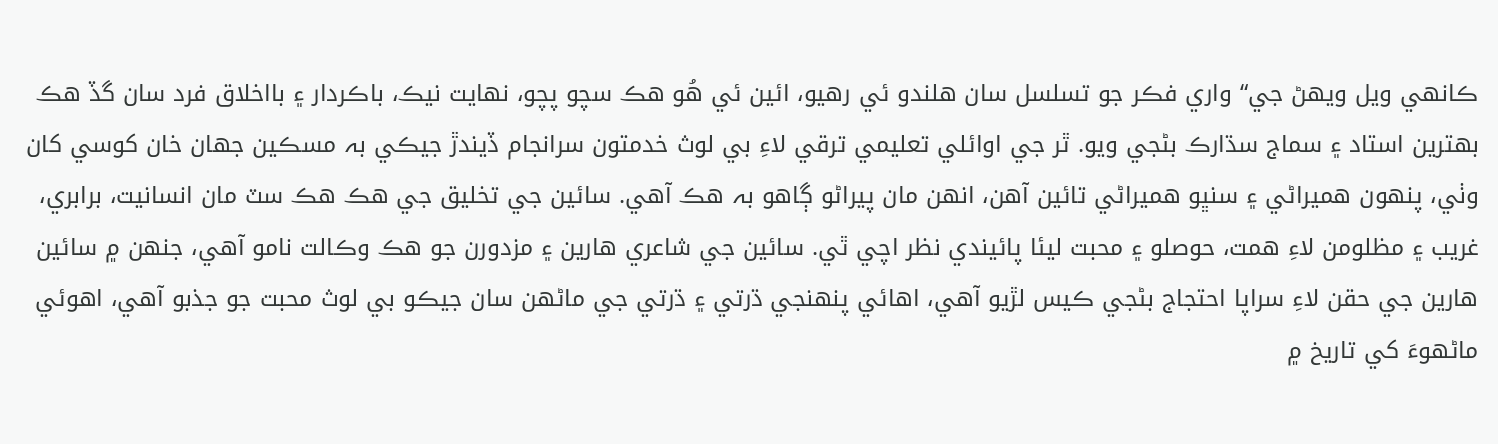ڪانھي ويل ويھڻ جي“ واري فڪر جو تسلسل سان هلندو ئي رهيو، ائين ئي هُو هڪ سچو پچو، نھايت نيڪ، باڪردار ۽ بااخلاق فرد سان گڏ هڪ بھترين استاد ۽ سماج سڌارڪ بڻجي ويو. ٿر جي اوائلي تعليمي ترقي لاءِ بي لوث خدمتون سرانجام ڏيندڙ جيڪي بہ مسڪين جھان خان کوسي کان وٺي، پنھون هميراڻي ۽ سنڀو هميراڻي تائين آهن، انھن مان پيراڻو ڳاهو بہ هڪ آهي. سائين جي تخليق جي هڪ هڪ سٽ مان انسانيت، برابري، غريب ۽ مظلومن لاءِ همت، حوصلو ۽ محبت ليئا پائيندي نظر اچي ٿي. سائين جي شاعري هارين ۽ مزدورن جو هڪ وڪالت نامو آهي، جنھن ۾ سائين هارين جي حقن لاءِ سراپا احتجاج بڻجي ڪيس لڙيو آهي، اهائي پنھنجي ڌرتي ۽ ڌرتي جي ماڻھن سان جيڪو بي لوث محبت جو جذبو آهي، اهوئي ماڻھوءَ کي تاريخ ۾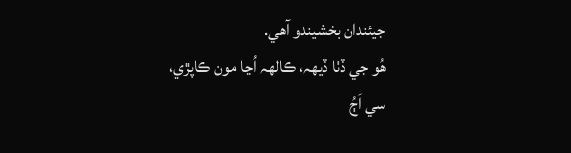جيئندان بخشيندو آهي.
هُو جي ڏٺا ڏيھہ، ڪالھہ اُڃا مون ڪاپڙي،
سي اَڄُ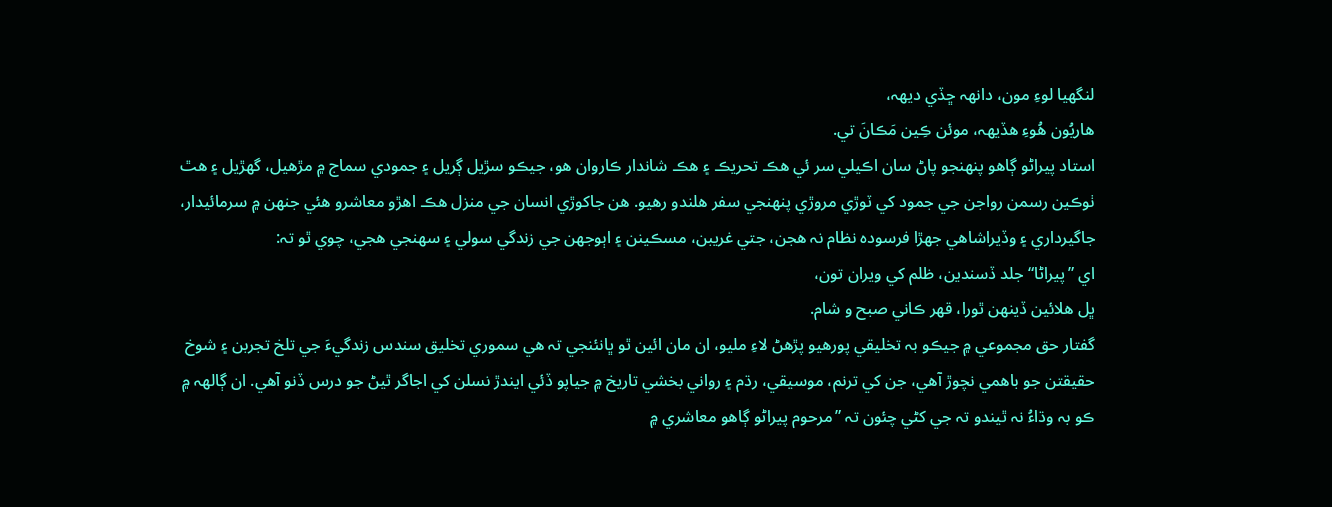لنگهيا لوءِ مون، دانھہ ڇڏي ديھہ،
هاريُون هُوءِ هڏيھہ، موئن ڪِين مَڪانَ تي.
استاد پيراڻو ڳاهو پنھنجو پاڻ سان اڪيلي سر ئي هڪ تحريڪ ۽ هڪ شاندار ڪاروان هو، جيڪو سڙيل ڳريل ۽ جمودي سماج ۾ مڙهيل، گهڙيل ۽ هٿ ٺوڪين رسمن رواجن جي جمود کي ٽوڙي مروڙي پنھنجي سفر هلندو رهيو. هن جاکوڙي انسان جي منزل هڪ اهڙو معاشرو هئي جنھن ۾ سرمائيدار، جاگيرداري ۽ وڏيراشاهي جهڙا فرسودہ نظام نہ هجن، جتي غريبن، مسڪينن ۽ اٻوجهن جي زندگي سولي ۽ سھنجي هجي، چوي ٿو تہ:
اي ”پيراڻا“ جلد ڏسندين، ظلم کي ويران تون،
ڀل هلائين ڏينھن ٿورا، قھر ڪاني صبح و شام.
گفتار حق مجموعي ۾ جيڪو بہ تخليقي پورهيو پڙهڻ لاءِ مليو، ان مان ائين ٿو ڀانئنجي تہ هي سموري تخليق سندس زندگيءَ جي تلخ تجربن ۽ شوخ حقيقتن جو باهمي نچوڙ آهي، جن کي ترنم، موسيقي، رڌم ۽ رواني بخشي تاريخ ۾ جياپو ڏئي ايندڙ نسلن کي اجاگر ٿيڻ جو درس ڏنو آهي. ان ڳالھہ ۾ ڪو بہ وڌاءُ نہ ٿيندو تہ جي کڻي چئون تہ ”مرحوم پيراڻو ڳاهو معاشري ۾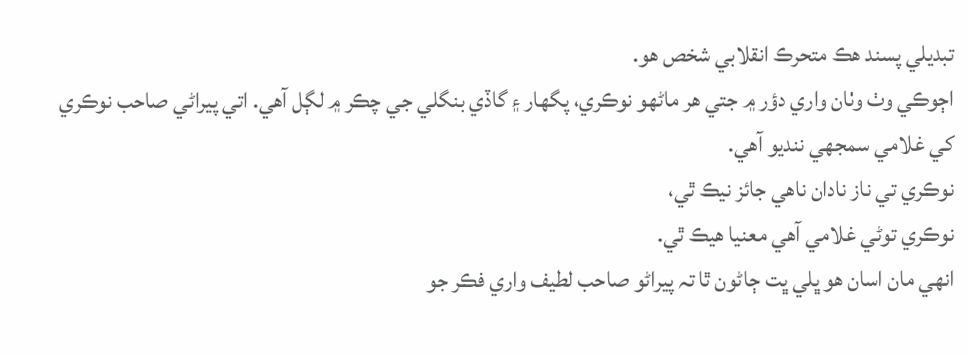تبديلي پسند هڪ متحرڪ انقلابي شخص هو.
اڄوڪي وٺ وٺان واري دؤر ۾ جتي هر ماڻھو نوڪري، پگهار ۽ گاڏي بنگلي جي چڪر ۾ لڳل آهي. اتي پيراڻي صاحب نوڪري کي غلامي سمجهي ننديو آهي.
نوڪري تي ناز نادان ناھي جائز نيڪ ٿي،
نوڪري توڻي غلامي آهي معنيا هيڪ ٿي.
انھي مان اسان هو ڀلي ڀت ڄاڻون ٿا تہ پيراڻو صاحب لطيف واري فڪر جو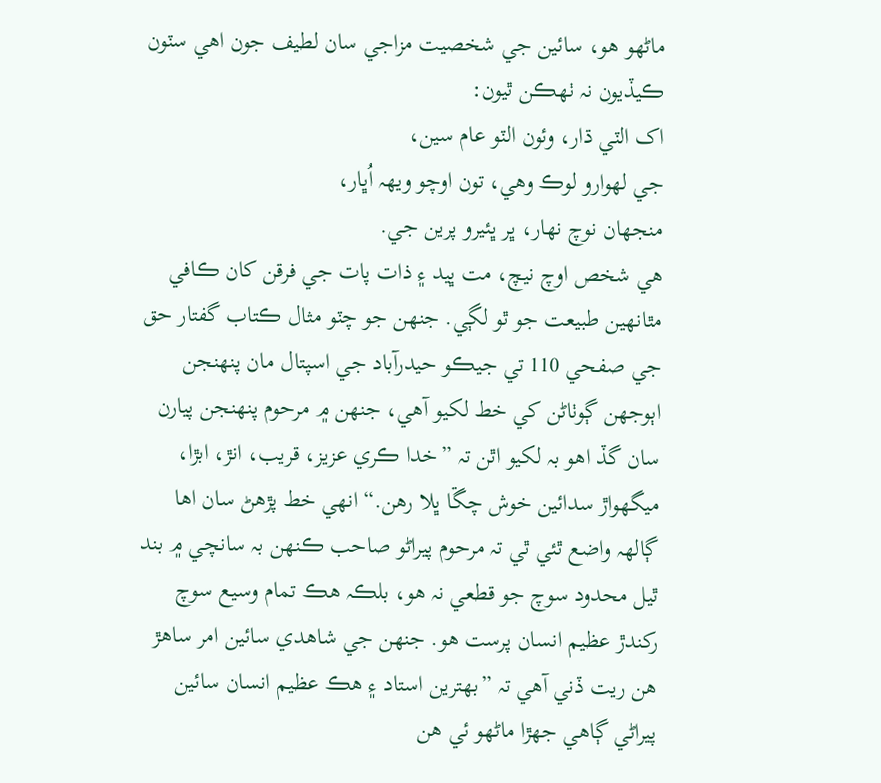ماڻھو هو، سائين جي شخصيت مزاجي سان لطيف جون اهي سٽون ڪيڏيون نہ ٺھڪن ٿيون:
اک الٽي ڌار، وئون الٽو عام سين،
جي لھوارو لوڪ وهي، تون اوچو ويھہ اُڀار،
منجهان نوچ نھار، ڀر ڀئيرو پرين جي.
هي شخص اوچ نيچ، مت ڀيد ۽ ذات پات جي فرقن کان ڪافي مٿانھين طبيعت جو ٿو لڳي. جنھن جو چٽو مثال ڪتاب گفتار حق جي صفحي 110 تي جيڪو حيدرآباد جي اسپتال مان پنھنجن اٻوجهن ڳوٺاڻن کي خط لکيو آهي، جنھن ۾ مرحوم پنھنجن پيارن سان گڏ اهو بہ لکيو اٿن تہ ”خدا ڪري عزيز، قريب، انڙ، ابڙا، ميگهواڙ سدائين خوش چڱا ڀلا رهن.“ انھي خط پڙهڻ سان اها ڳالھہ واضع ٿئي ٿي تہ مرحوم پيراڻو صاحب ڪنھن بہ سانچي ۾ بند ٿيل محدود سوچ جو قطعي نہ هو، بلڪہ هڪ تمام وسيع سوچ رکندڙ عظيم انسان پرست هو. جنھن جي شاهدي سائين امر ساهڙ هن ريت ڏني آهي تہ ”بھترين استاد ۽ هڪ عظيم انسان سائين پيراڻي ڳاهي جهڙا ماڻھو ئي هن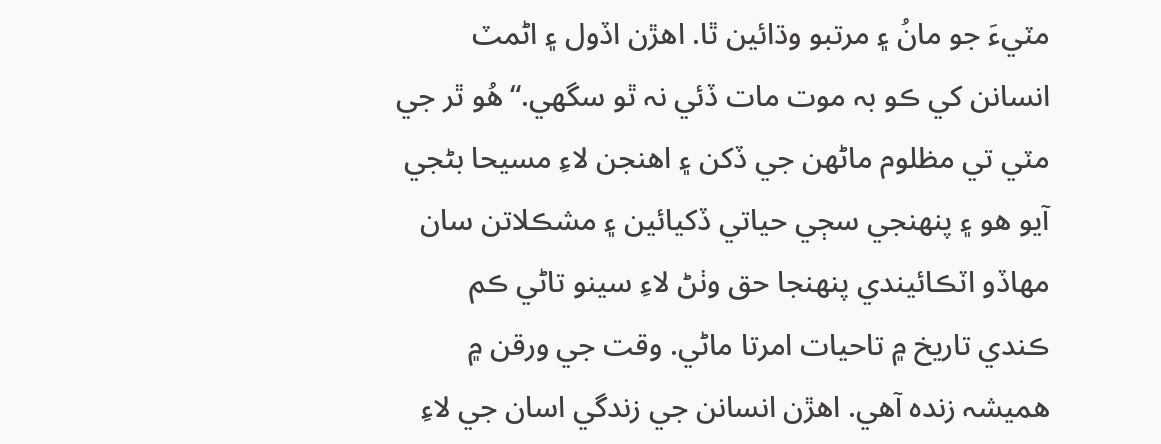مٽيءَ جو مانُ ۽ مرتبو وڌائين ٿا. اهڙن اڏول ۽ اڻمٽ انسانن کي ڪو بہ موت مات ڏئي نہ ٿو سگهي.“ هُو ٿر جي مٽي تي مظلوم ماڻھن جي ڏکن ۽ اهنجن لاءِ مسيحا بڻجي آيو هو ۽ پنھنجي سڄي حياتي ڏکيائين ۽ مشڪلاتن سان مھاڏو اٽڪائيندي پنھنجا حق وٺڻ لاءِ سينو تاڻي ڪم ڪندي تاريخ ۾ تاحيات امرتا ماڻي. وقت جي ورقن ۾ هميشہ زندہ آهي. اهڙن انسانن جي زندگي اسان جي لاءِ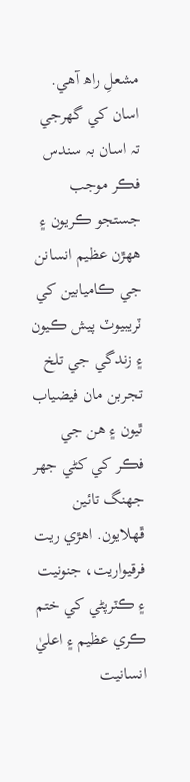مشعلِ راھ آهي. اسان کي گهرجي تہ اسان بہ سندس فڪر موجب جستجو ڪريون ۽ ھھڙن عظيم انسانن جي ڪاميابين کي ٽريبيوٽ پيش ڪيون ۽ زندگي جي تلخ تجربن مان فيضياب ٿيون ۽ هن جي فڪر کي کڻي جهر جهنگ تائين ڦھلايون. اهڙي ريت فرقيواريت، جنونيت ۽ ڪٽرپڻي کي ختم ڪري عظيم ۽ اعليٰ انسانيت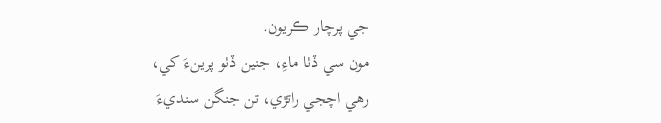جي پرچار ڪريون.
مون سي ڏٺا ماءِ، جنين ڏٺو پرينءَ کي،
رهي اچجي راتڙي، تن جنگن سنديءَ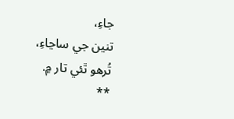جاءِ،
تنين جي ساڃاءِ، تُرهو ٿئي تار ۾.
**